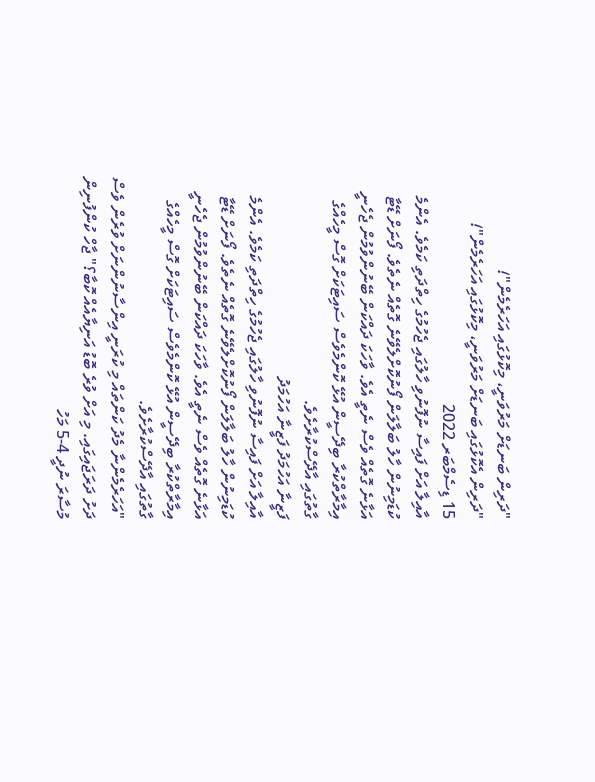"ދަރިން ބަނޑަށް މަރުވަނީ، މިކޮޅުގައި އަހަރެމެން"!
"ދަރިން އެކޮޅުގައި ބަނޑަށް މަރުވަނީ، މިކޮޅުގައި އަހަރެމެން"!
15 ޑިސެމްބަރ 2022
އާއިލާ އަށް ފައިސާ ނުފޮނުވި ހާލުގައި ޖެހުމުގެ ހިތްދަތި ކަމެވެ. އެންމެ ކުޑަމިނުން ހާލު ބަލާލަން ފޯނުކޮށްލެވޭނެ ގޮތެއް ނެތެވެ. ފޯނަށް ޑޭޓާ އަޅާނެ ގޮތެއް ވެސް ނެތީ އެވެ. ވާހަކަ ދައްކަން ބޭނުންވުމުން ޖެހެނީ އިމާރާތްކުރާ ބިދޭސީން އުޅޭ ކޮންމެވެސް ސައިޓަކަށް ގޮސް މީހެއްގެ ގާތުގައި އާދޭސްކުރާށެވެ.
ފަޒީނާ އަހުމަދު ފަޒީނާ އަހުމަދު
އާއިލާ އަށް ފައިސާ ނުފޮނުވި ހާލުގައި ޖެހުމުގެ ހިތްދަތި ކަމެވެ. އެންމެ ކުޑަމިނުން ހާލު ބަލާލަން ފޯނުކޮށްލެވޭނެ ގޮތެއް ނެތެވެ. ފޯނަށް ޑޭޓާ އަޅާނެ ގޮތެއް ވެސް ނެތީ އެވެ. ވާހަކަ ދައްކަން ބޭނުންވުމުން ޖެހެނީ އިމާރާތްކުރާ ބިދޭސީން އުޅޭ ކޮންމެވެސް ސައިޓަކަށް ގޮސް މީހެއްގެ ގާތުގައި އާދޭސްކުރާށެވެ.
"އަހަރެމެންނާ މެދު ކަންތައް މި ކުރަނީ އިންސާނުންނަށް ވުރެން ވެސް ދަށު ދަރަޖައިގައި. މި އަށް ވުރެ ބޮޑު އަނިޔާއެއް ކޮބާ؟" ޖާހް ކުންފުނިން މުސާރަ ނުދީ 4-5 މަހު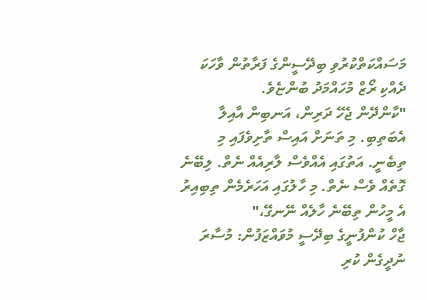މަސައްކަތްކުރުވި ބިދޭސީންގެ ފަރާތުން ވާހަކަ ދެއްކި ރޯޒް މުހައްމަދު ބުންޏެވެ.
"ކާންދޭން ޖެހޭ ދަރިން، އަނބިން އާއިލާ އެބަތިބި. މި ތަނަށް އައިސް ތާށިވެފައި މި ތިބެނީ. އަތުގައި އެއްވެސް ލާރިއެއް ނެތް. ލިބޭނެ ގޮތެއް ވެސް ނެތް. މި ހާލުގައި އަހަރެމެން ތިބިއިރު އެ މީހުން ތިބޭނެ ހާލެއް ނޭނގޭ،"
ޖާހް ކުންފުނީގެ ބިދޭސީ މުވައްޒަފުން: މުސާރަ ނުދީގެން ކުރި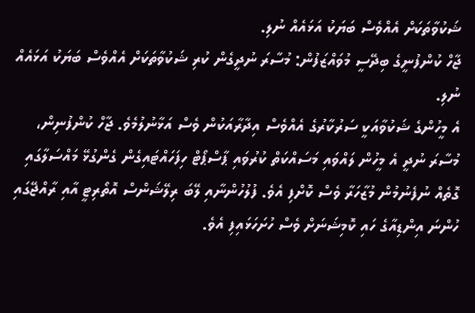ޝަކުވާތަކަށް އެއްވެސް ބަޔަކު އަޅައެއް ނުލި.
ޖާހް ކުންފުނީގެ ބިދޭސީ މުވައްޒަފުން: މުސާރަ ނުދީގެން ކުރި ޝަކުވާތަކަށް އެއްވެސް ބަޔަކު އަޅައެއް ނުލި.
އެ މީހުންގެ ޝަކުވާއަކީ ސަރުކާރުގެ އެއްވެސް އިދާރާއަކުން ވެސް އަޅާނުލުމެވެ. ޖާހް ކުންފުނިން، މުސާރަ ނުދީ އެ މީހުން ލައްވައި މަސައްކަތް ކުރުވައި ޕާސްޕޯޓް ހިފަހައްޓައިގެން ގެންގުޅޭ މައްސަލާގައި ގޮތެއް ނުފެނުމުން މުޒާހަރާ ވެސް ކޮށްފި އެވެ. ފުލުހުންނާއި ލޭބަ ރިލޭޝަންސް އޮތޯރިޓީ އާއި ރާއްޖޭގައި ހުންނަ އިންޑިއާގެ ހައި ކޮމިޝަނަށް ވެސް ހުށަހަޅައިފި އެވެ.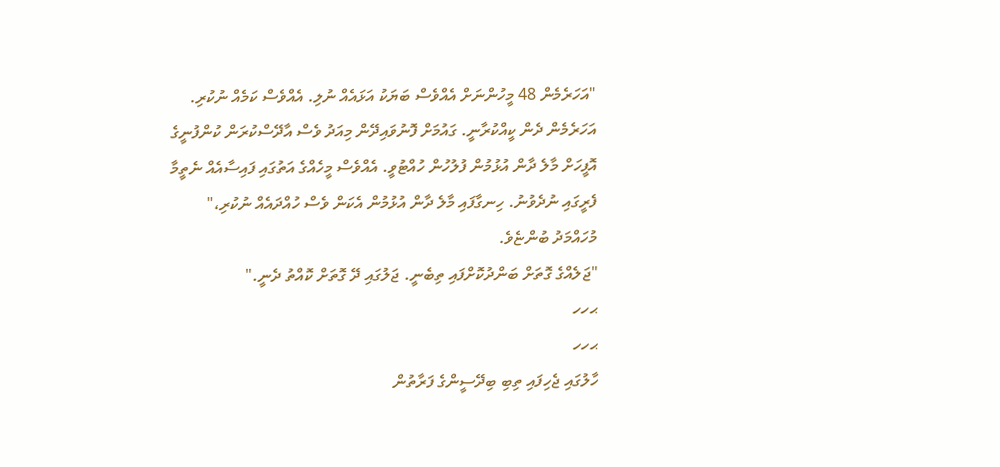"އަހަރެމެން 48 މީހުންނަށް އެއްވެސް ބަޔަކު އަޅައެއް ނުލި. އެއްވެސް ކަމެއް ނުކުރި. އަހަރެމެން ދެން ކީއްކުރާނީ. ގައުމަށް ފޮނުވައިދޭން މިއަދު ވެސް އާދޭސްކުރަން ކުންފުނީގެ އޮފީހަށް މާލެ ދާން އުޅުމުން ފުލުހުން ހުއްޓުވީ. އެއްވެސް މީހެއްގެ އަތުގައި ފައިސާއެއް ނެތީމާ ފެރީގައި ނުދެވުނު. ހިނގާފައި މާލެ ދާން އުޅުމުން އެކަން ވެސް ހުއްދައެއް ނުކުރި،" މުހައްމަދު ބުންޏެވެ.
"ޖަލެއްގެ ގޮތަށް ބަންދުކޮށްފައި ތިބެނީ. ޖަލުގައި ދޭ ގޮތަށް ކޮއްތު ދެނީ."
ޙހހ
ޙހހ
ހާލުގައި ޖެހިފައި ތިބި ބިދޭސީންގެ ފަރާތުން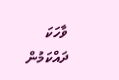ވާހަކަ ދައްކަމުން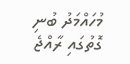މުހައްމަދު ބުނި ގޮތުގައި ރާއްޖެ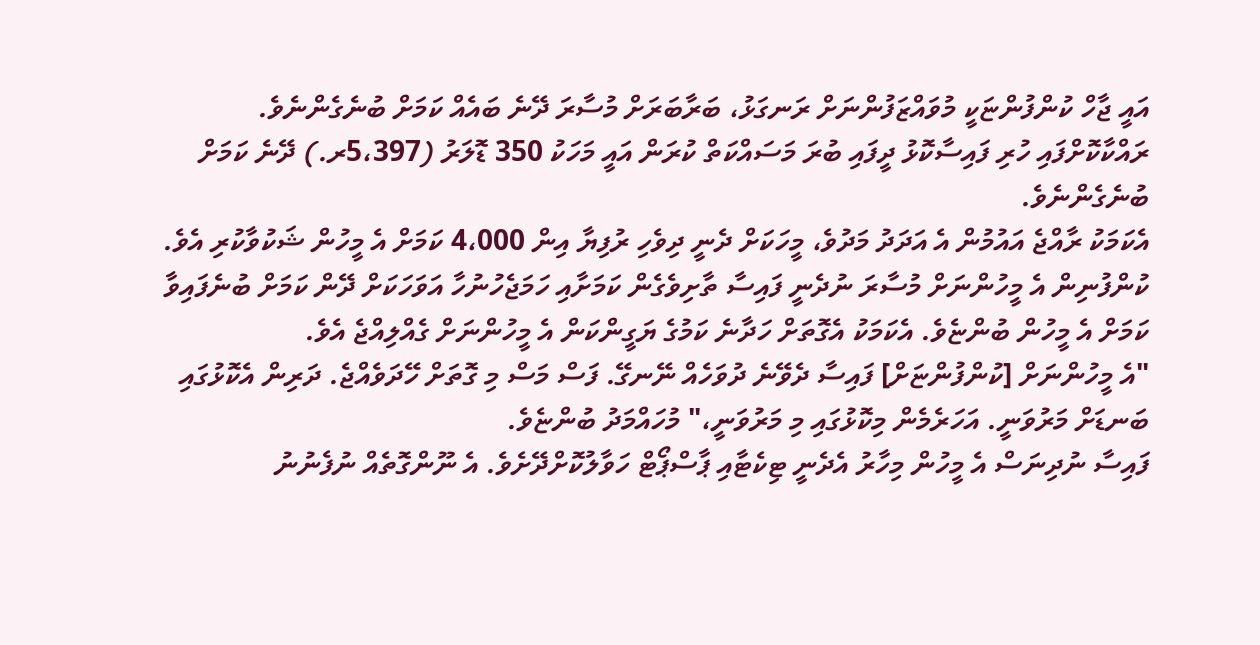އައީ ޖާހް ކުންފުންޏަކީ މުވައްޒަފުންނަށް ރަނގަޅު، ބަރާބަރަށް މުސާރަ ދޭނެ ބައެއް ކަމަށް ބުނެގެންނެވެ. ރައްކާކޮށްފައި ހުރި ފައިސާކޮޅު ދީފައި ބުރަ މަސައްކަތް ކުރަން އައީ މަހަކު 350 ޑޮލަރު (5،397ރ.) ދޭނެ ކަމަށް ބުނެގެންނެވެ.
އެކަމަކު ރާއްޖެ އައުމުން އެ އަދަދު މަދުވެ، މީހަކަށް ދެނީ ދިވެހި ރުފިޔާ އިން 4،000 ކަމަށް އެ މީހުން ޝަކުވާކުރި އެވެ.
ކުންފުނިން އެ މީހުންނަށް މުސާރަ ނުދެނީ ފައިސާ ތާށިވެގެން ކަމަށާއި ހަމަޖެހުނުހާ އަވަހަކަށް ދޭން ކަމަށް ބުނެފައިވާ ކަމަށް އެ މީހުން ބުންޏެވެ. އެކަމަކު އެގޮތަށް ހަދާނެ ކަމުގެ ޔަގީންކަން އެ މީހުންނަށް ގެއްލިއްޖެ އެވެ.
"އެ މީހުންނަށް [ކުންފުންޏަށް] ފައިސާ ދެވޭނެ ދުވަހެއް ނޭނގޭ. ފަސް މަސް މި ގޮތަށް ހޭދަވެއްޖެ. ދަރިން އެކޮޅުގައި ބަނޑަށް މަރުވަނީ. އަހަރެމެން މިކޮޅުގައި މި މަރުވަނީ،" މުހައްމަދު ބުންޏެވެ.
ފައިސާ ނުދިނަސް އެ މީހުން މިހާރު އެދެނީ ޓިކެޓާއި ޕާސްޕޯޓް ހަވާލުކޮށްދޭށެވެ. އެ ނޫންގޮތެއް ނުފެނުނު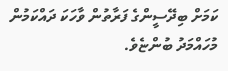ކަމަށް ބިދޭސީންގެ ފަރާތުން ވާހަކަ ދައްކަމުން މުހައްމަދު ބުންޏެވެ.